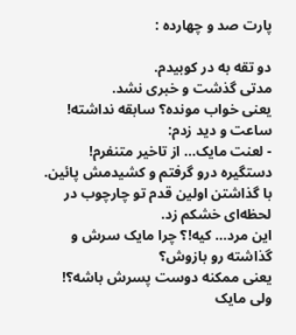پارت صد و چهارده :

دو تقه به در کوبیدم.
مدتی گذشت و خبری نشد.
یعنی خواب مونده؟ سابقه نداشته!
ساعت و دید زدم:
- لعنت مایک... از تاخیر متنفرم!
دستگیره درو گرفتم و کشیدمش پائین.
با گذاشتن اولین قدم تو چارچوب در لحظه‌ای خشکم زد.
این مرد... کیه!؟ چرا مایک سرش و گذاشته رو بازوش؟
یعنی ممکنه دوست پسرش باشه؟!
ولی مایک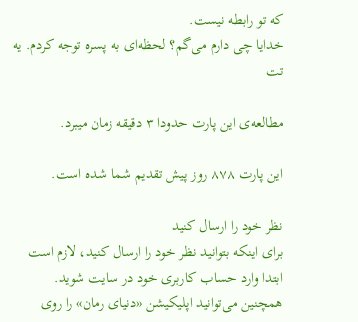که تو رابطه نیست.
خدایا چی دارم می‌گم؟ لحظه‌ای به پسره توجه کردم. یه تت

مطالعه‌ی این پارت حدودا ۳ دقیقه زمان میبرد.

این پارت ۸۷۸ روز پیش تقدیم شما شده است.

نظر خود را ارسال کنید
برای اینکه بتوانید نظر خود را ارسال کنید، لازم است ابتدا وارد حساب کاربری خود در سایت شوید. همچنین می‌توانید اپلیکیشن «دنیای رمان» را روی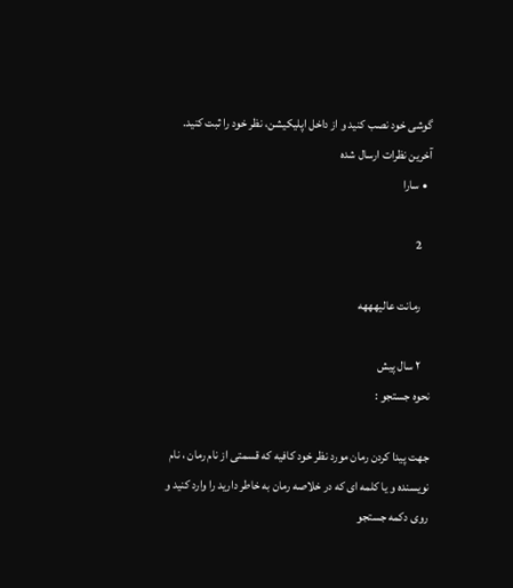گوشی خود نصب کنید و از داخل اپلیکیشن، نظر خود را ثبت کنید.
آخرین نظرات ارسال شده
  • سارا

    2

    رمانت عالیهههه

    ۲ سال پیش
نحوه جستجو :

جهت پیدا کردن رمان مورد نظر خود کافیه که قسمتی از نام رمان ، نام نویسنده و یا کلمه ای که در خلاصه رمان به خاطر دارید را وارد کنید و روی دکمه جستجو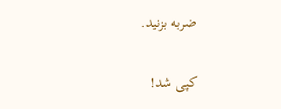ضربه بزنید.

کپی شد!